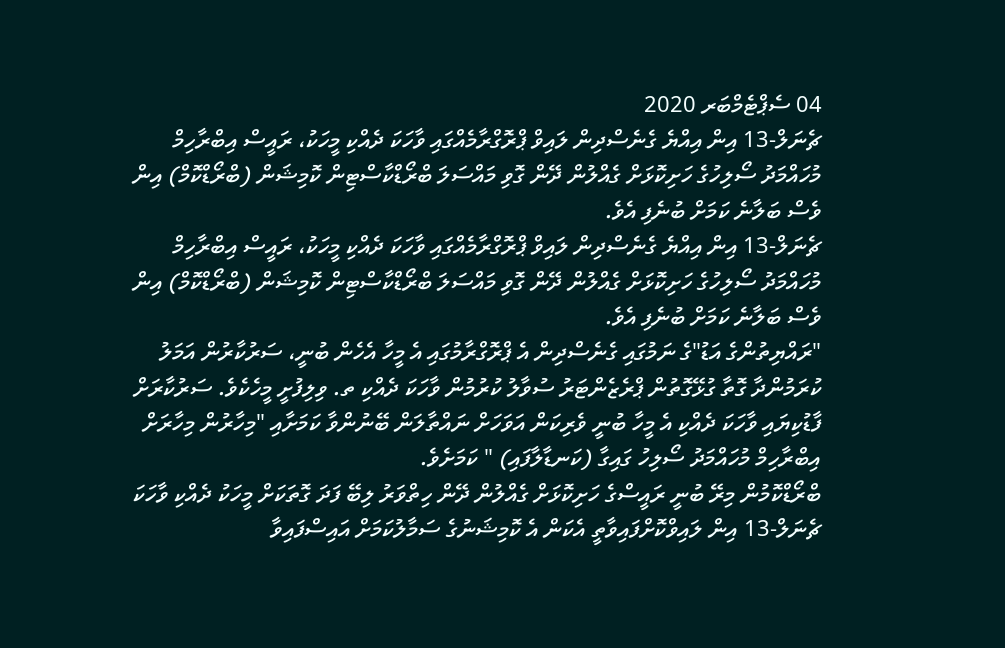04 ސެޕްޓެމްބަރ 2020
ޗެނަލް-13 އިން އިއްޔެ ގެނެސްދިން ލައިވް ޕްރޮގްރާމެއްގައި ވާހަކަ ދެއްކި މީހަކު، ރައީސް އިބްރާހިމް މުހައްމަދު ސޯލިހުގެ ހަށިކޮޅަށް ގެއްލުން ދޭން ގޮވި މައްސަލަ ބްރޯޑްކާސްޓިން ކޮމިޝަން (ބްރޯޑްކޮމް) އިން ވެސް ބަލާނެ ކަމަށް ބުނެފި އެވެ.
ޗެނަލް-13 އިން އިއްޔެ ގެނެސްދިން ލައިވް ޕްރޮގްރާމެއްގައި ވާހަކަ ދެއްކި މީހަކު، ރައީސް އިބްރާހިމް މުހައްމަދު ސޯލިހުގެ ހަށިކޮޅަށް ގެއްލުން ދޭން ގޮވި މައްސަލަ ބްރޯޑްކާސްޓިން ކޮމިޝަން (ބްރޯޑްކޮމް) އިން ވެސް ބަލާނެ ކަމަށް ބުނެފި އެވެ.
"ރައްޔިތުންގެ އަޑު"ގެ ނަމުގައި ގެނެސްދިން އެ ޕްރޮގްރާމުގައި އެ މީހާ އެހެން ބުނީ، ސަރުކާރުން އަމަލު ކުރަމުންދާ ގޮތާ ގުޅޭގޮތުން ޕްރެޒެންޓަރު ސުވާލު ކުރުމުން ވާހަކަ ދެއްކި ތ. ވިލިފުށީ މީހެކެވެ. ސަރުކާރަށް ފާޑުކިޔައި ވާހަކަ ދެއްކި އެ މީހާ ބުނީ ވެރިކަން އަވަހަށް ނައްތާލަން ބޭނުންވާ ކަމަށާއި "މިހާރުން މިހާރަށް އިބްރާހިމް މުހައްމަދު ސޯލިހު ގައިގާ (ކަނޑާލާފައި) " ކަމަށެވެ.
ބްރޯޑްކޮމުން މިރޭ ބުނީ ރައީސްގެ ހަށިކޮޅަށް ގެއްލުން ދޭން ހިތްވަރު ލިބޭ ފަދަ ގޮތަކަށް މީހަކު ދެއްކި ވާހަކަ ޗެނަލް-13 އިން ލައިވްކޮށްފައިވާތީ އެކަން އެ ކޮމިޝަނުގެ ސަމާލުކަމަށް އައިސްފައިވާ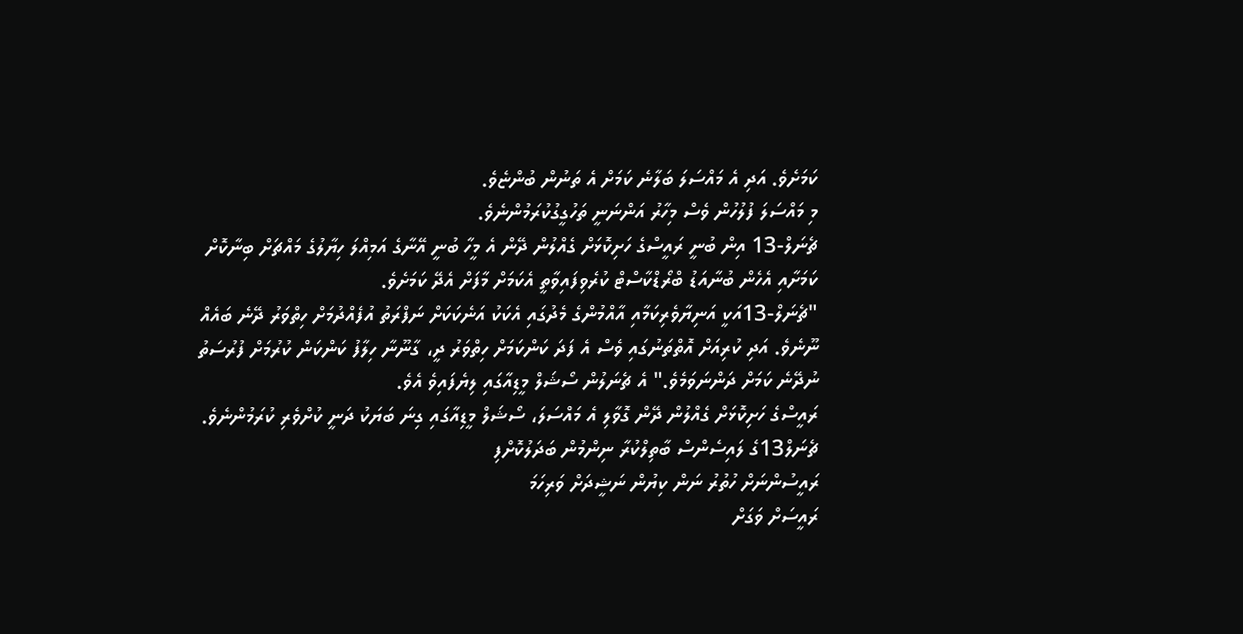ކަމަށެވެ. އަދި އެ މައްސަލަ ބަލާނެ ކަމަށް އެ ތަނުން ބުންޏެވެ.
މި މައްސަލަ ފުލުހުން ވެސް މިހާރު އަންނަނީ ތަހުގީގުކުރަމުންނެވެ.
ޗެނަލް-13 އިން ބުނީ ރައީސްގެ ހަށިކޮޅަށް ގެއްލުން ދޭން އެ މީހާ ބުނީ އޭނާގެ އަމިއްލަ ހިޔާލުގެ މައްޗަށް ބިނާކޮށް ކަމަށާއި އެހެން ބުނާއަޑު ބްރޯޑްކާސްޓް ކުރެވިފައިވާތީ އެކަމަށް މާފަށް އެދޭ ކަމަށެވެ.
"ޗެނަލް-13އަކީ އަނިޔާވެރިކަމާއި އާއްމުންގެ މެދުގައި އެކަކު އަނެކަކަށް ނަފްރަތު އުފެއްދުމަށް ހިތްވަރު ދޭނެ ބައެއް ނޫނެވެ. އަދި ކުރިއަށް އޮތްތަނުގައި ވެސް އެ ފަދަ ކަންކަމަށް ހިތްވަރު ދީ، ގާނޫނާ ހިލާފު ކަންކަން ކުރުމަށް ފުރުސަތު ނުދޭނެ ކަމަށް ދަންނަވަމެވެ." އެ ޗެނަލުން ސޯޝަލް މީޑިއާގައި ލިޔެފައިވެ އެވެ.
ރައީސްގެ ހަށިކޮޅަށް ގެއްލުން ދޭން ގޮވާލި އެ މައްސަލަ، ސޯޝަލް މީޑިއާގައި ގިނަ ބަޔަކު ދަނީ ކުށްވެރި ކުރަމުންނެވެ.
ޗެނަލް13ގެ ލައިސެންސް ބާތިލްކުރާ ނިންމުން ބަދަލުކޮށްފި
ރައީސުންނަށް ހުތުރު ނަން ކިޔުން ނަޝީދަށް ވަރިހަމަ
ރައީސަށް ވަގަށް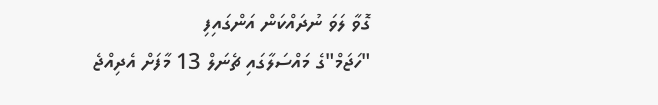ގޮވާ ލަވަ ނުދައްކަން އަންގައިފި
"ހަޖަމް"ގެ މައްސަލާގައި ޗެނަލް 13 މާފަށް އެދިއްޖެ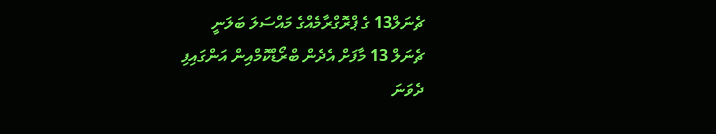ޗެނަލް13 ގެ ޕްރޮގްރާމެއްގެ މައްސަލަ ބަލަނީ
ޗެނަލް 13 މާފަށް އެދެން ބްރޯޑްކޮމްއިން އަންގައިފި
ދެވަނަ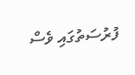ފުރުސަތުގައި ވެސް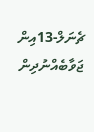ޗެނަލް-13އިން ޖަވާބެއްނުދިން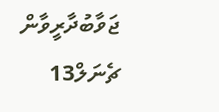ޖަވާބުދާރީވާން ޗެނަލް13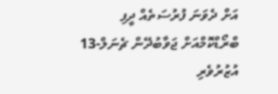އަށް ދެވަނަ ފުރުސަތެއް ދީފި
ބްރޯޑްކޮމްއަށް ޖަވާބުދޭން ޗެނަލް-13 އުޒުރުވެރި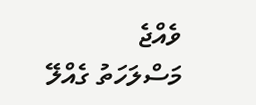ވެއްޖެ
މަސްލަހަތު ގެއްލޭ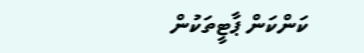ކަންކަން ޕާޓީތަކުން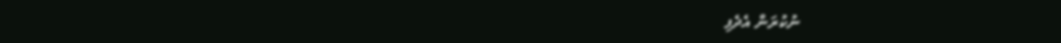ނުކުރަން އެދެފި